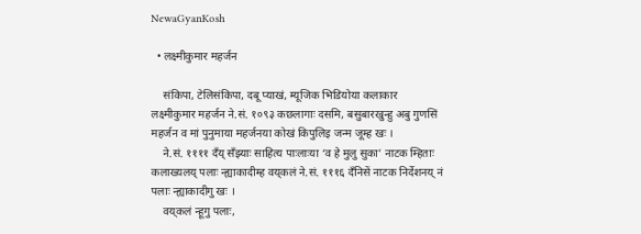NewaGyanKosh

  • लक्ष्मीकुमार महर्जन

    संकिपा, टेलिसंकिपा, दबू प्याखं, म्यूजिक भिडियोया कलाकार लक्ष्मीकुमार महर्जन ने.सं. १०९३ कछलागाः दसमि, बसुबारखुन्हु अबु गुणसिं महर्जन व मां पुनुमाया महर्जनया कोखं किपुलिइ जन्म जूम्ह खः ।
    ने.सं. ११११ दँय्‌ सँझ्याः साहित्य पाःलाःया ‘व हे मुलु सुका’ नाटक म्हिताः कलाख्यलय्‌ पलाः न्ह्याकादीम्ह वय्‌कलं ने.सं. १११६ दँनिसें नाटक निर्देशनय्‌ नं पलाः न्ह्याकादीगु खः ।
    वय्‌कलं न्हूगु पलाः,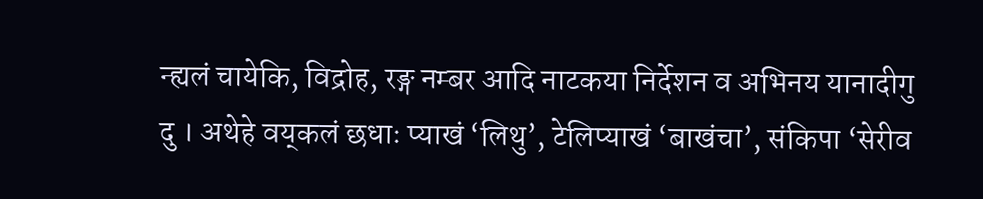न्ह्यलं चायेकि, विद्रोह, रङ्ग नम्बर आदि नाटकया निर्देशन व अभिनय यानादीगु दु । अथेहे वय्‌कलं छधाः प्याखं ‘लिथु’, टेलिप्याखं ‘बाखंचा’, संकिपा ‘सेरीव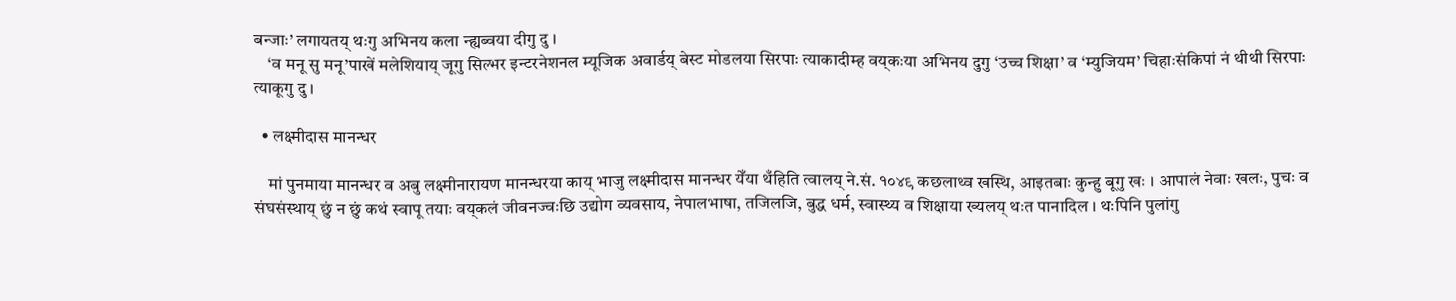बन्जाः’ लगायतय्‌ थःगु अभिनय कला न्ह्यब्वया दीगु दु ।
    ‘व मनू सु मनू’पाखें मलेशियाय्‌ जूगु सिल्भर इन्टरनेशनल म्यूजिक अवार्डय्‌ बेस्ट मोडलया सिरपाः त्याकादीम्ह वय्‌कःया अभिनय दुगु ‘उच्च शिक्षा’ व ‘म्युजियम’ चिहाःसंकिपां नं थीथी सिरपाः त्याकूगु दु ।

  • लक्ष्मीदास मानन्धर

    मां पुनमाया मानन्धर व अबु लक्ष्मीनारायण मानन्धरया काय् भाजु लक्ष्मीदास मानन्धर येँया थँहिति त्वालय् ने.सं. १०४९ कछलाथ्व खस्थि, आइतबाः कुन्हु बूगु खः । आपालं नेवाः खलः, पुचः व संघसंस्थाय् छुं न छुं कथं स्वापू तयाः वय्‌कलं जीवनज्वःछि उद्योग व्यवसाय, नेपालभाषा, तजिलजि, बुद्ध धर्म, स्वास्थ्य व शिक्षाया ख्यलय् थःत पानादिल । थःपिनि पुलांगु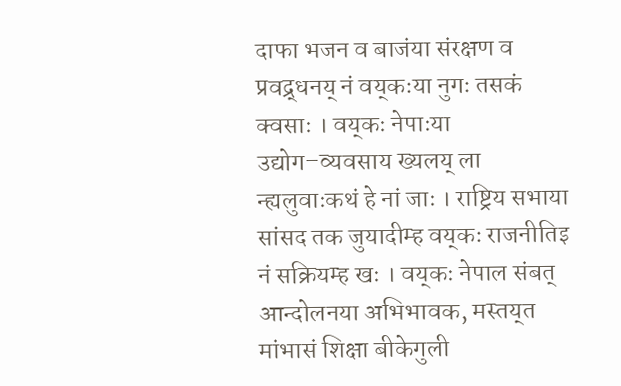दाफा भजन व बाजंया संरक्षण व प्रवद्र्धनय् नं वय्‌कःया नुगः तसकं क्वसाः । वय्‌कः नेपाःया उद्योग–व्यवसाय ख्यलय् ला न्ह्यलुवाःकथं हे नां जाः । राष्ट्रिय सभाया सांसद तक जुयादीम्ह वय्‌कः राजनीतिइ नं सक्रियम्ह खः । वय्‌कः नेपाल संबत् आन्दोलनया अभिभावक, मस्तय्‌त मांभासं शिक्षा बीकेगुली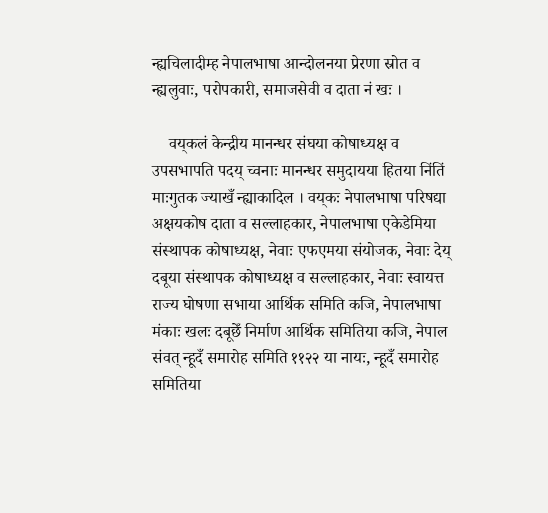न्ह्यचिलादीम्ह नेपालभाषा आन्दोलनया प्रेरणा स्रोत व न्ह्यलुवाः, परोपकारी, समाजसेवी व दाता नं खः ।

    वय्‌कलं केन्द्रीय मानन्धर संघया कोषाध्यक्ष व उपसभापति पदय् च्वनाः मानन्धर समुदायया हितया निंतिं माःगुतक ज्याखँ न्ह्याकादिल । वय्‌कः नेपालभाषा परिषद्या अक्षयकोष दाता व सल्लाहकार, नेपालभाषा एकेडेमिया संस्थापक कोषाध्यक्ष, नेवाः एफएमया संयोजक, नेवाः देय् दबूया संस्थापक कोषाध्यक्ष व सल्लाहकार, नेवाः स्वायत्त राज्य घोषणा सभाया आर्थिक समिति कजि, नेपालभाषा मंकाः खलः दबूछेँ निर्माण आर्थिक समितिया कजि, नेपाल संवत् न्हूदँ समारोह समिति ११२२ या नायः, न्हूदँ समारोह समितिया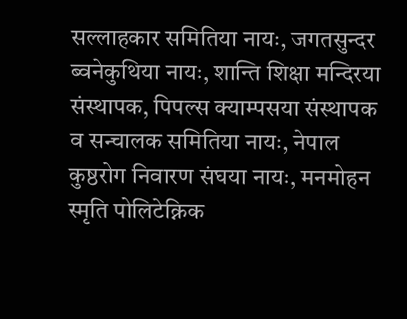सल्लाहकार समितिया नायः, जगतसुन्दर ब्वनेकुथिया नायः, शान्ति शिक्षा मन्दिरया संस्थापक, पिपल्स क्याम्पसया संस्थापक व सन्चालक समितिया नायः, नेपाल कुष्ठरोग निवारण संघया नायः, मनमोहन स्मृति पोलिटेक्निक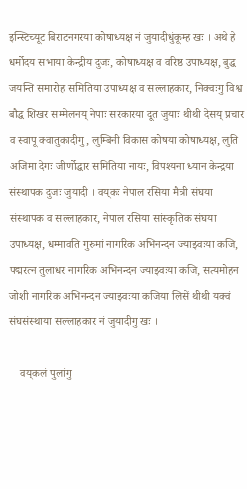इन्स्टिच्यूट बिराटनगरया कोषाध्यक्ष नं जुयादीधुंकूम्ह खः । अथे हे धर्मोदय सभाया केन्द्रीय दुजः, कोषाध्यक्ष व वरिष्ठ उपाध्यक्ष, बुद्ध जयन्ति समारोह समितिया उपाध्यक्ष व सल्लाहकार, निक्वःगु विश्व बौद्ध शिखर सम्मेलनय् नेपाः सरकारया दूत जुयाः थीथी देसय् प्रचार व स्वापू क्वातुकादीगु, लुम्बिनी विकास कोषया कोषाध्यक्ष, लुति अजिमा देगः जीर्णोद्धार समितिया नायः, विपश्यना ध्यान केन्द्रया संस्थापक दुजः जुयादी । वय्‌कः नेपाल रसिया मैत्री संघया संस्थापक व सल्लाहकार, नेपाल रसिया सांस्कृतिक संघया उपाध्यक्ष, धम्मावति गुरुमां नागरिक अभिनन्दन ज्याझ्वःया कजि, पद्मरत्न तुलाधर नागरिक अभिनन्दन ज्याझ्वःया कजि, सत्यमोहन जोशी नागरिक अभिनन्दन ज्याझ्वःया कजिया लिसें थीथी यक्वं संघसंस्थाया सल्लाहकार नं जुयादीगु खः ।

    वय्‌कलं पुलांगु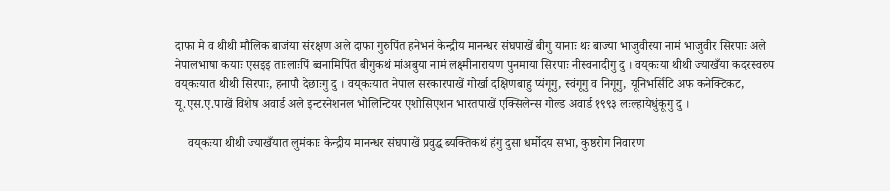दाफा मे व थीथी मौलिक बाजंया संरक्षण अले दाफा गुरुपिंत हनेभनं केन्द्रीय मानन्धर संघपाखें बीगु यानाः थः बाज्या भाजुवीरया नामं भाजुवीर सिरपाः अले नेपालभाषा कयाः एसइइ ताःलाःपिं ब्वनामिपिंत बीगुकथं मांअबुया नामं लक्ष्मीनारायण पुनमाया सिरपाः नीस्वनादीगु दु । वय्‌कःया थीथी ज्याखँया कदरस्वरुप वय्‌कःयात थीथी सिरपाः, हनापौ देछाःगु दु । वय्‌कःयात नेपाल सरकारपाखें गोर्खा दक्षिणबाहु प्यंगूगु, स्वंगूगु व निगूगु, यूनिभर्सिटि अफ कनेक्टिकट, यू.एस.ए.पाखें विशेष अवार्ड अले इन्टरनेशनल भोलिन्टियर एशोसिएशन भारतपाखें एक्सिलेन्स गोल्ड अवार्ड १९९३ लःल्हायेधुंकूगु दु ।

    वय्‌कःया थीथी ज्याखँयात लुमंकाः केन्द्रीय मानन्धर संघपाखें प्रवुद्ध ब्यक्तिकथं हंगु दुसा धर्मोदय सभा, कुष्ठरोग निवारण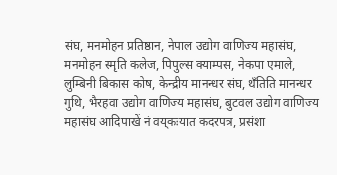संघ, मनमोहन प्रतिष्ठान, नेपाल उद्योग वाणिज्य महासंघ, मनमोहन स्मृति कलेज, पिपुल्स क्याम्पस, नेकपा एमाले, लुम्बिनी बिकास कोष, केन्द्रीय मानन्धर संघ, थँतिति मानन्धर गुथि, भैरहवा उद्योग वाणिज्य महासंघ, बुटवल उद्योग वाणिज्य महासंघ आदिपाखें नं वय्‌कःयात कदरपत्र, प्रसंशा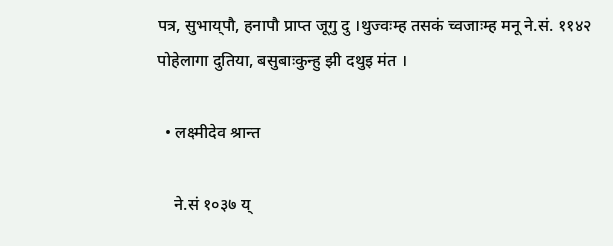पत्र, सुभाय्‌पौ, हनापौ प्राप्त जूगु दु ।थुज्वःम्ह तसकं च्वजाःम्ह मनू ने.सं. ११४२ पोहेलागा दुतिया, बसुबाःकुन्हु झी दथुइ मंत ।

  • लक्ष्मीदेव श्रान्त

    ने.सं १०३७ य्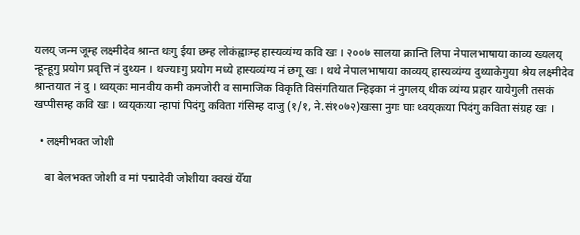यलय् जन्म जूम्ह लक्ष्मीदेव श्रान्त थःगु ईया छम्ह लोकंह्वाःम्ह हास्यव्यंग्य कवि खः । २००७ सालया क्रान्ति लिपा नेपालभाषाया काव्य ख्यलय् न्हून्हूगु प्रयोग प्रवृत्ति नं दुथ्यन । थज्याःगु प्रयोग मध्ये हास्यव्यंग्य नं छगू खः । थथे नेपालभाषाया काव्यय् हास्यव्यंग्य दुथ्याकेगुया श्रेय लक्ष्मीदेव श्रान्तयात नं दु । थ्वय्‌कः मानवीय कमी कमजोरी व सामाजिक विकृति विसंगतियात न्हिइका नं नुगलय् थीक व्यंग्य प्रहार यायेगुली तसकं खप्पीसम्ह कवि खः । थ्वय्‌कःया न्हापां पिदंगु कविता गंसिम्ह दाजु (१/१, ने.सं१०७२)खःसा नुगः घाः थ्वय्‌कःया पिदंगु कविता संग्रह खः ।

  • लक्ष्मीभक्त जोशी

    बा बेलभक्त जोशी व मां पद्मादेवी जोशीया क्वखं येँया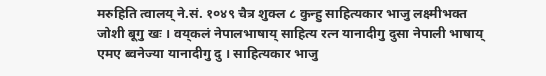मरुहिति त्वालय् ने.सं. १०४९ चैत्र शुक्ल ८ कुन्हु साहित्यकार भाजु लक्ष्मीभक्त जोशी बूगु खः । वय्‌कलं नेपालभाषाय् साहित्य रत्न यानादीगु दुसा नेपाली भाषाय् एमए ब्वनेज्या यानादीगु दु । साहित्यकार भाजु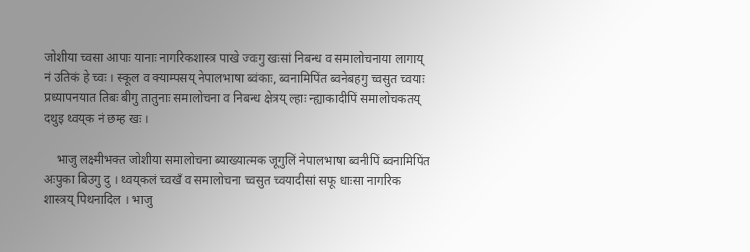जोशीया च्वसा आपाः यानाः नागरिकशास्त्र पाखे ज्वःगु खःसां निबन्ध व समालोचनाया लागाय् नं उतिकं हे च्वः । स्कूल व क्याम्पसय् नेपालभाषा ब्वंकाः, ब्वनामिपिंत ब्वनेबहगु च्वसुत च्वयाः प्रध्यापनयात तिबः बीगु तातुनाः समालोचना व निबन्ध क्षेत्रय् ल्हाः न्ह्याकादीपिं समालोचकतय् दथुइ थ्वय्‌क नं छम्ह खः ।

    भाजु लक्ष्मीभक्त जोशीया समालोचना ब्याख्यात्मक जूगुलिं नेपालभाषा ब्वनीपिं ब्वनामिपिंत अःपुका बिउगु दु । थ्वय्‌कलं च्वखँ व समालोचना च्वसुत च्वयादीसां सफू धाःसा नागरिक शास्त्रय् पिथनादिल । भाजु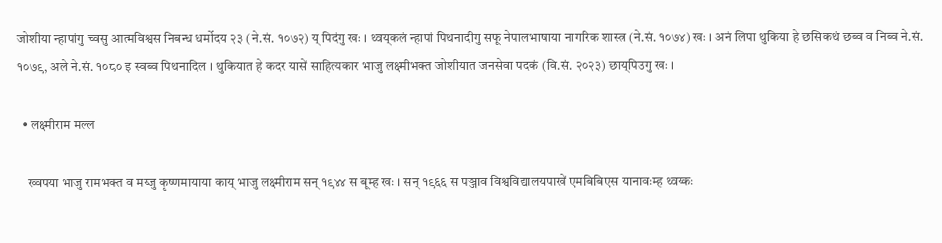जोशीया न्हापांगु च्वसु आत्मविश्वस निबन्ध धर्मोदय २३ (ने.सं. १०७२) य् पिदंगु खः । थ्वय्‌कलं न्हापां पिथनादीगु सफू नेपालभाषाया नागरिक शास्त्र (ने.सं. १०७४) खः । अनं लिपा थुकिया हे छसिकथं छब्व व निब्व ने.सं. १०७९, अले ने.सं. १०८० इ स्वब्व पिथनादिल । थुकियात हे कदर यासें साहित्यकार भाजु लक्ष्मीभक्त जोशीयात जनसेवा पदकं (वि.सं. २०२३) छाय्‌पिउगु खः ।

  • लक्ष्मीराम मल्ल

    ख्वपया भाजु रामभक्त व मय्जु कृष्णमायाया काय् भाजु लक्ष्मीराम सन् १९४४ स बूम्ह खः । सन् १९६६ स पञ्जाव विश्वविद्यालयपाखें एमबिबिएस यानावःम्ह थ्वय्कः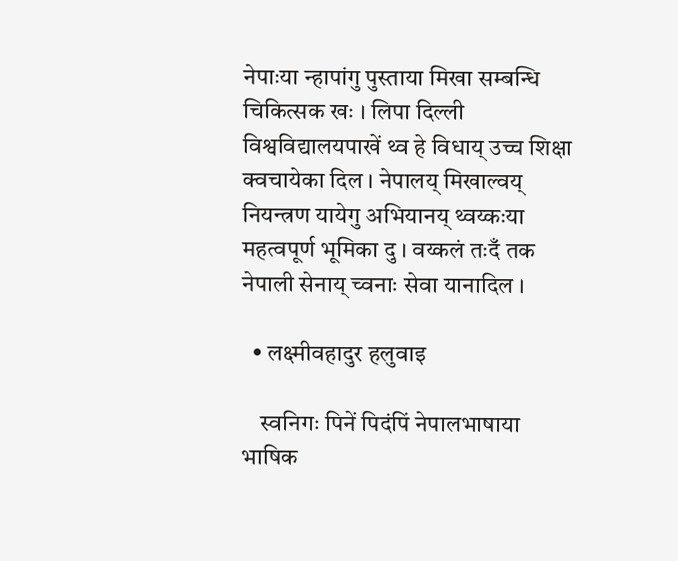नेपाःया न्हापांगु पुस्ताया मिखा सम्बन्धि चिकित्सक खः । लिपा दिल्ली विश्वविद्यालयपाखें थ्व हे विधाय् उच्च शिक्षा क्वचायेका दिल । नेपालय् मिखाल्वय् नियन्त्रण यायेगु अभियानय् थ्वय्कःया महत्वपूर्ण भूमिका दु । वय्कलं तःदँ तक नेपाली सेनाय् च्वनाः सेवा यानादिल ।

  • लक्ष्मीवहादुर हलुवाइ

    स्वनिगः पिनें पिदंपिं नेपालभाषाया भाषिक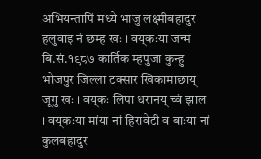अभियन्तापिं मध्ये भाजु लक्ष्मीबहादुर हलुवाइ नं छम्ह खः । वय्‌कःया जन्म बि.सं.१९८७ कार्तिक म्हपुजा कुन्हु भोजपुर जिल्ला टक्सार खिकामाछाय् जूगु खः । वय्‌कः लिपा धरानय् च्वं झाल । वय्‌कःया मांया नां हिरावेटी व बाःया नां कुलबहादुर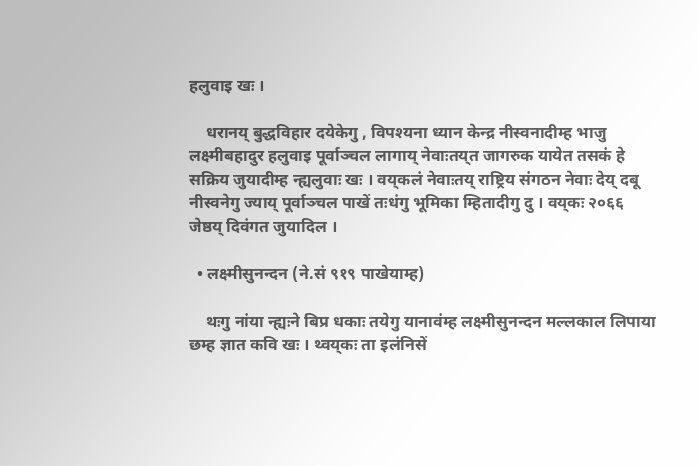हलुवाइ खः ।

    धरानय् बुद्धविहार दयेकेगु , विपश्यना ध्यान केन्द्र नीस्वनादीम्ह भाजु लक्ष्मीबहादुर हलुवाइ पूर्वाञ्चल लागाय् नेवाःतय्‌त जागरुक यायेत तसकं हे सक्रिय जुयादीम्ह न्ह्यलुवाः खः । वय्‌कलं नेवाःतय् राष्ट्रिय संगठन नेवाः देय् दबू नीस्वनेगु ज्याय् पूर्वाञ्चल पाखें तःधंगु भूमिका म्हितादीगु दु । वय्‌कः २०६६ जेष्ठय् दिवंगत जुयादिल ।

  • लक्ष्मीसुनन्दन (ने.सं ९१९ पाखेयाम्ह)

    थःगु नांया न्ह्यःने बिप्र धकाः तयेगु यानावंम्ह लक्ष्मीसुनन्दन मल्लकाल लिपाया छम्ह ज्ञात कवि खः । थ्वय्‌कः ता इलंनिसें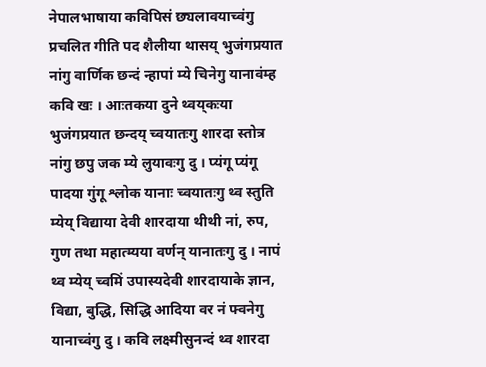नेपालभाषाया कविपिसं छ्यलावयाच्वंगु प्रचलित गीति पद शैलीया थासय् भुजंगप्रयात नांगु वार्णिक छन्दं न्हापां म्ये चिनेगु यानावंम्ह कवि खः । आःतकया दुने थ्वय्‌कःया भुजंगप्रयात छन्दय् च्वयातःगु शारदा स्तोत्र नांगु छपु जक म्ये लुयावःगु दु । प्यंगू प्यंगू पादया गुंगू श्लोक यानाः च्वयातःगु थ्व स्तुति म्येय् विद्याया देवी शारदाया थीथी नां, रुप, गुण तथा महात्म्यया वर्णन् यानातःगु दु । नापं थ्व म्येय् च्वमिं उपास्यदेवी शारदायाके ज्ञान, विद्या, बुद्धि, सिद्धि आदिया वर नं फ्वनेगु यानाच्वंगु दु । कवि लक्ष्मीसुनन्दं थ्व शारदा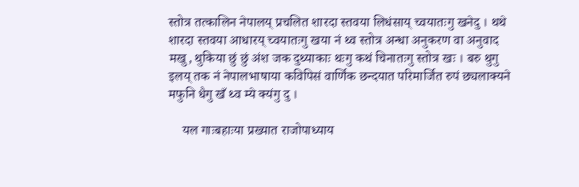स्तोत्र तत्कालिन नेपालय् प्रचलित शारदा स्तवया लिधंसाय् च्वयातःगु खनेदु । थथे शारदा स्तवया आधारय् च्वयातःगु खया नं थ्व स्तोत्र अन्धा अनुकरण वा अनुवाद मखु, थुकिया छुं छुं अंश जक दुथ्याकाः थःगु कथं चिनातःगु स्तोत्र खः । बरु थुगु इलय् तक नं नेपालभाषाया कविपिसं वार्णिक छन्दयात परिमार्जित रुपं छ्यलाक्यने मफुनि धैगु खँ थ्व म्ये क्यंगु दु ।

    यल गाःबहाःया प्रख्यात राजोपाध्याय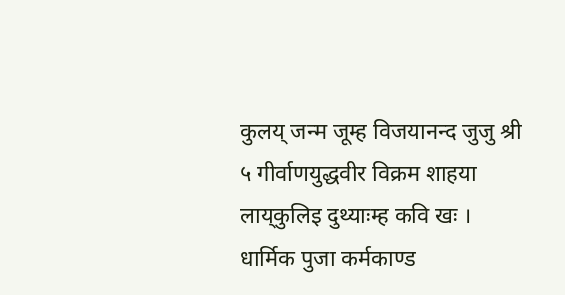कुलय् जन्म जूम्ह विजयानन्द जुजु श्री ५ गीर्वाणयुद्धवीर विक्रम शाहया लाय्‌कुलिइ दुथ्याःम्ह कवि खः । धार्मिक पुजा कर्मकाण्ड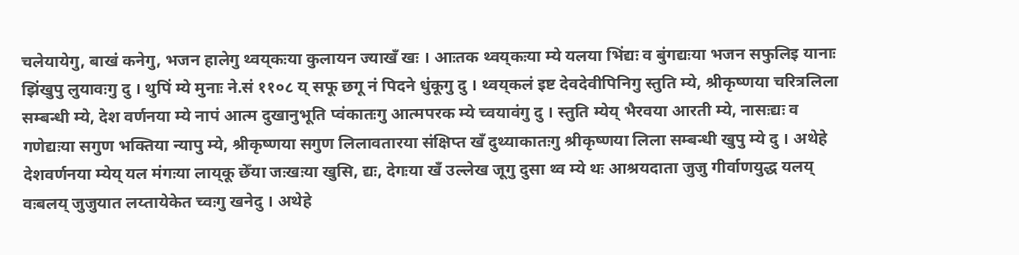चलेयायेगु, बाखं कनेगु, भजन हालेगु थ्वय्‌कःया कुलायन ज्याखँ खः । आःतक थ्वय्‌कःया म्ये यलया भिंद्यः व बुंगद्यःया भजन सफुलिइ यानाः झिंखुपु लुयावःगु दु । थुपिं म्ये मुनाः ने.सं ११०८ य् सफू छगू नं पिदने धुंकूगु दु । थ्वय्‌कलं इष्ट देवदेवीपिनिगु स्तुति म्ये, श्रीकृष्णया चरित्रलिला सम्बन्धी म्ये, देश वर्णनया म्ये नापं आत्म दुखानुभूति प्वंकातःगु आत्मपरक म्ये च्वयावंगु दु । स्तुति म्येय् भैरवया आरती म्ये, नासःद्यः व गणेद्यःया सगुण भक्तिया न्यापु म्ये, श्रीकृष्णया सगुण लिलावतारया संक्षिप्त खँ दुथ्याकातःगु श्रीकृष्णया लिला सम्बन्धी खुपु म्ये दु । अथेहे देशवर्णनया म्येय् यल मंगःया लाय्‌कू छेँया जःखःया खुसि, द्यः, देगःया खँ उल्लेख जूगु दुसा थ्व म्ये थः आश्रयदाता जुजु गीर्वाणयुद्ध यलय् वःबलय् जुजुयात लय्तायेकेत च्वःगु खनेदु । अथेहे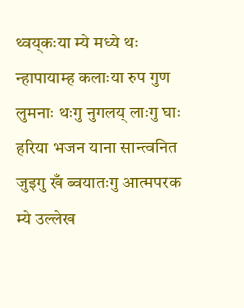थ्वय्‌कःया म्ये मध्ये थः न्हापायाम्ह कलाःया रुप गुण लुमनाः थःगु नुगलय् लाःगु घाः हरिया भजन याना सान्त्वनित जुइगु खँ ब्वयातःगु आत्मपरक म्ये उल्लेख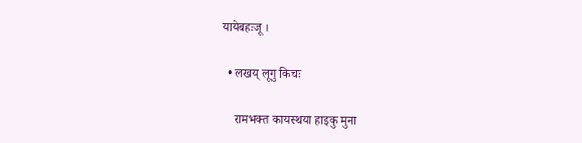यायेबहःजू ।

  • लखय् लूगु किचः

    रामभक्त कायस्थया हाइकु मुना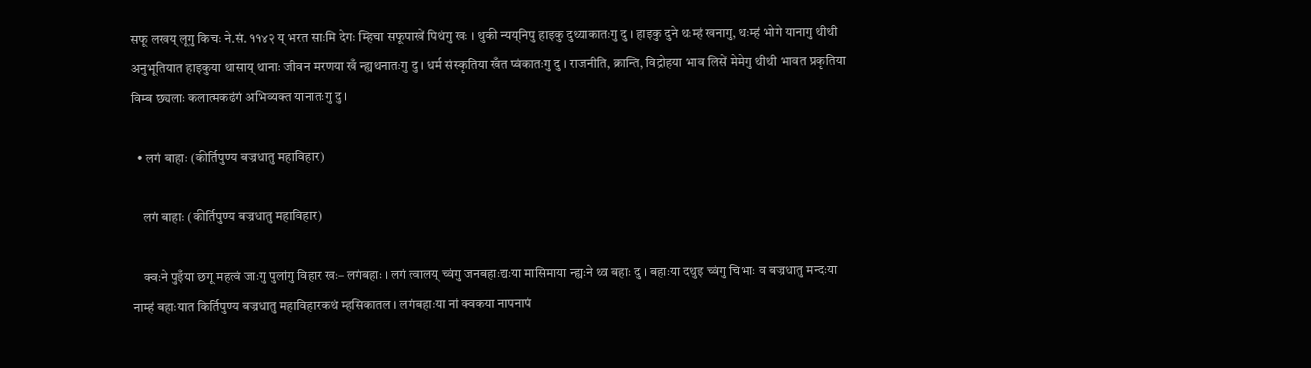सफू लखय् लूगु किचः ने.सं. ११४२ य् भरत साःमि देगः म्हिचा सफूपाखें पिथंगु खः । थुकी न्यय्‌निपु हाइकु दुथ्याकातःगु दु । हाइकु दुने थःम्हं खनागु, थःम्हं भोगे यानागु थीथी अनुभूतियात हाइकुया थासाय् थानाः जीवन मरणया खँ न्ह्यथनातःगु दु । धर्म संस्कृतिया खँत प्वंकातःगु दु । राजनीति, क्रान्ति, विद्रोहया भाव लिसें मेमेगु थीथी भावत प्रकृतिया विम्ब छ्यलाः कलात्मकढंगं अभिव्यक्त यानातःगु दु ।

  • लगं बाहाः (कीर्तिपुण्य बज्रधातु महाविहार)

    लगं बाहाः (कीर्तिपुण्य बज्रधातु महाविहार)

    क्वःने पुइँया छगू महत्वं जाःगु पुलांगु विहार खः– लगंबहाः । लगं त्वालय्‌ च्वंगु जनबहाःद्यःया मासिमाया न्ह्यःने थ्व बहाः दु । बहाःया दथुइ च्वंगु चिभाः व बज्रधातु मन्दःया नाम्हं बहाःयात किर्तिपुण्य बज्रधातु महाविहारकथं म्हसिकातल । लगंबहाःया नां क्वकया नापनापं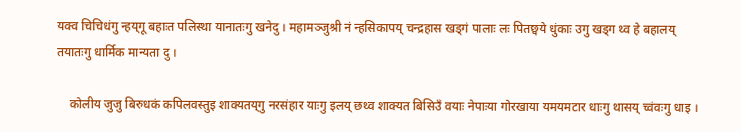यक्व चिचिधंगु न्हय्‌गू बहाःत पलिस्था यानातःगु खनेदु । महामञ्जुश्री नं न्हसिकापय्‌ चन्द्रहास खड्गं पालाः लः पितछ्वये धुंकाः उगु खड्ग थ्व हे बहालय्‌ तयातःगु धार्मिक मान्यता दु ।

    कोलीय जुजु बिरुधकं कपिलवस्तुइ शाक्यतय्‌गु नरसंहार याःगु इलय्‌ छथ्व शाक्यत बिसिउँ वयाः नेपाःया गोरखाया यमयमटार धाःगु थासय्‌ च्वंवःगु धाइ ।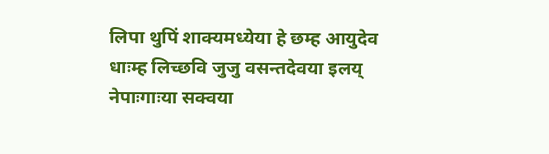लिपा थुपिं शाक्यमध्येया हे छम्ह आयुदेव धाःम्ह लिच्छवि जुजु वसन्तदेवया इलय्‌ नेपाःगाःया सक्वया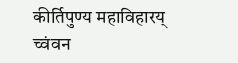कीर्तिपुण्य महाविहारय्‌ च्वंवन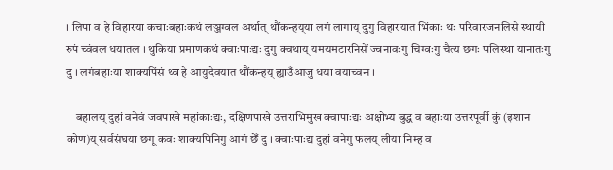। लिपा व हे विहारया कचाःबहाःकथं लञ्जग्वल अर्थात् थौंकन्हय्‌या लगं लागाय्‌ दुगु विहारयात भिंकाः थः परिवारजनलिसे स्थायी रुपं च्वंवल धयातल । थुकिया प्रमाणकथं क्वाःपाःद्यः दुगु क्वथाय्‌ यमयमटारनिसें ज्वनावःगु चिग्वःगु चैत्य छगः पलिस्था यानातःगु दु । लगंबहाःया शाक्यपिंसं थ्व हे आयुदेवयात थौंकन्हय्‌ ह्याउँआजु धया वयाच्वन ।

    बहालय्‌ दुहां वनेवं जवपाखे महांकाःद्यः, दक्षिणपाखे उत्तराभिमुख क्वापाःद्यः अक्षोभ्य बुद्ध व बहाःया उत्तरपूर्वी कुं (इशान कोण)य्‌ सर्वसंघया छगू कवः शाक्यपिनिगु आगं छेँ दु । क्वाःपाःद्य दुहां वनेगु फलय्‌ लीया निम्ह व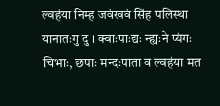ल्वहंया निम्ह जवंखवं सिंह पलिस्था यानातःगु दु । क्वाःपाःद्यः न्ह्यःने प्यंगः चिभाः, छपाः मन्दःपाता व ल्वहंया मत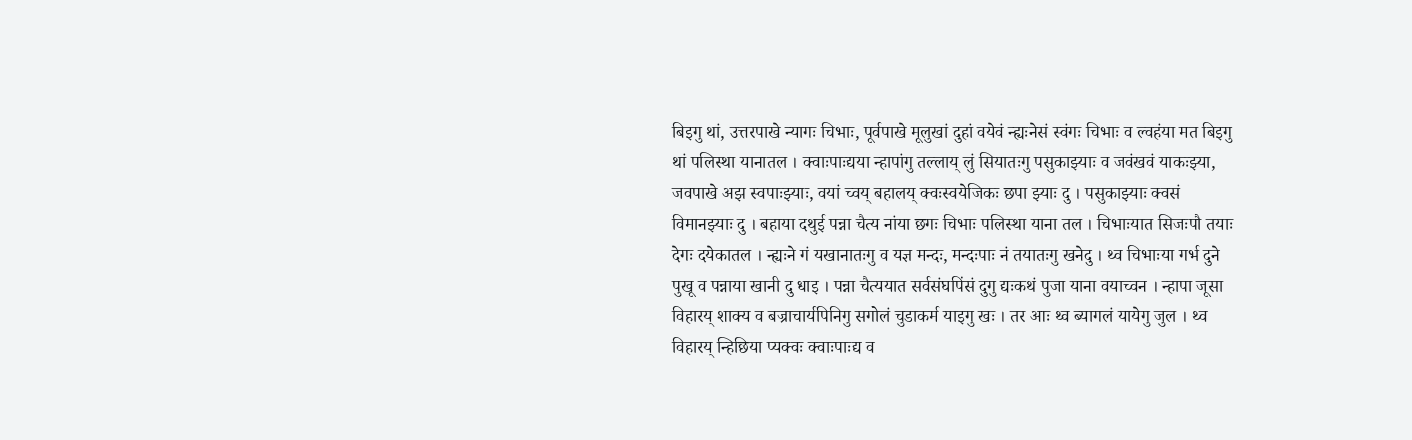बिइगु थां, उत्तरपाखे न्यागः चिभाः, पूर्वपाखे मूलुखां दुहां वयेवं न्ह्यःनेसं स्वंगः चिभाः व ल्वहंया मत बिइगु थां पलिस्था यानातल । क्वाःपाःद्यया न्हापांगु तल्लाय्‌ लुं सियातःगु पसुकाझ्याः व जवंखवं याकःझ्या, जवपाखे अझ स्वपाःझ्याः, वयां च्वय्‌ बहालय्‌ क्वःस्वयेजिकः छपा झ्याः दु । पसुकाझ्याः क्वसं विमानझ्याः दु । बहाया दथुई पन्ना चैत्य नांया छगः चिभाः पलिस्था याना तल । चिभाःयात सिजःपौ तयाः देगः दयेकातल । न्ह्यःने गं यखानातःगु व यज्ञ मन्दः, मन्दःपाः नं तयातःगु खनेदु । थ्व चिभाःया गर्भ दुने पुखू व पन्नाया खानी दु धाइ । पन्ना चैत्ययात सर्वसंघपिंसं दुगु द्यःकथं पुजा याना वयाच्वन । न्हापा जूसा विहारय्‌ शाक्य व बज्राचार्यपिनिगु सगोलं चुडाकर्म याइगु खः । तर आः थ्व ब्यागलं यायेगु जुल । थ्व विहारय्‌ न्हिछिया प्यक्वः क्वाःपाःद्य व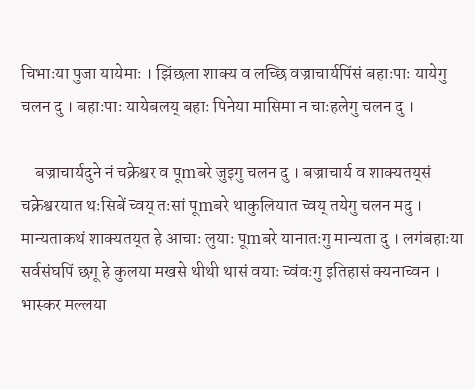चिभाःया पुजा यायेमाः । झिंछला शाक्य व लच्छि वज्राचार्यपिंसं बहाःपाः यायेगु चलन दु । बहाःपाः यायेबलय्‌ बहाः पिनेया मासिमा न चाःहलेगु चलन दु ।

    बज्राचार्यदुने नं चक्रेश्वर व पूmबरे जुइगु चलन दु । बज्राचार्य व शाक्यतय्‌सं चक्रेश्वरयात थःसिबें च्वय्‌ तःसां पूmबरे थाकुलियात च्वय्‌ तयेगु चलन मदु । मान्यताकथं शाक्यतय्‌त हे आचाः लुयाः पूmबरे यानातःगु मान्यता दु । लगंबहाःया सर्वसंघपिं छगू हे कुलया मखसे थीथी थासं वयाः च्वंवःगु इतिहासं क्यनाच्वन । भास्कर मल्लया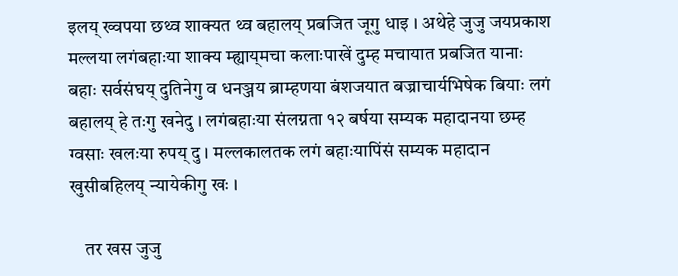इलय्‌ ख्वपया छथ्व शाक्यत थ्व बहालय्‌ प्रबजित जूगु धाइ । अथेहे जुजु जयप्रकाश मल्लया लगंबहाःया शाक्य म्ह्याय्‌मचा कलाःपाखें दुम्ह मचायात प्रबजित यानाः बहाः सर्वसंघय्‌ दुतिनेगु व धनञ्जय ब्राम्हणया बंशजयात बज्राचार्यभिषेक बियाः लगं बहालय्‌ हे तःगु खनेदु । लगंबहाःया संलग्नता १२ बर्षया सम्यक महादानया छम्ह ग्वसाः खलःया रुपय्‌ दु । मल्लकालतक लगं बहाःयापिंसं सम्यक महादान खुसीबहिलय्‌ न्यायेकीगु खः ।

    तर खस जुजु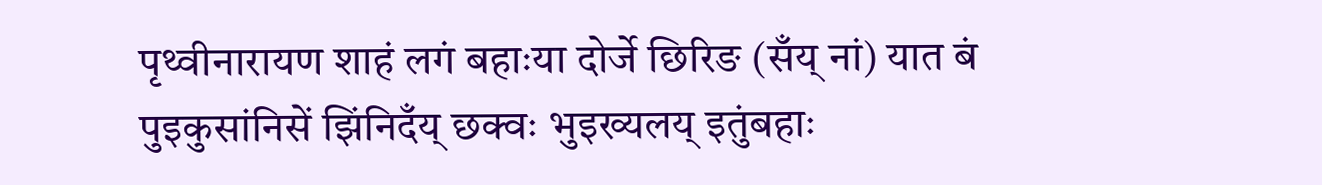पृथ्वीनारायण शाहं लगं बहाःया दोर्जे छिरिङ (सँय्‌ नां) यात बं पुइकुसांनिसें झिंनिदँय्‌ छक्वः भुइख्यलय्‌ इतुंबहाः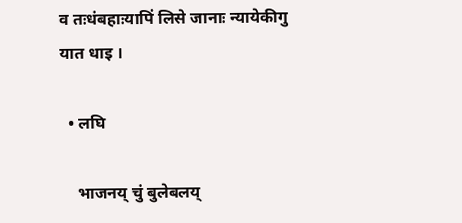व तःधंबहाःयापिं लिसे जानाः न्यायेकीगु यात धाइ ।

  • लघि

    भाजनय् चुं बुलेबलय्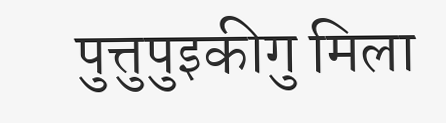पुत्तुपुइकीगु मिला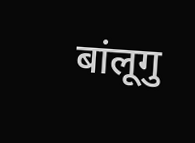बांलूगु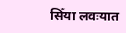सिँया लवःयात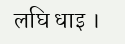लघि धाइ ।